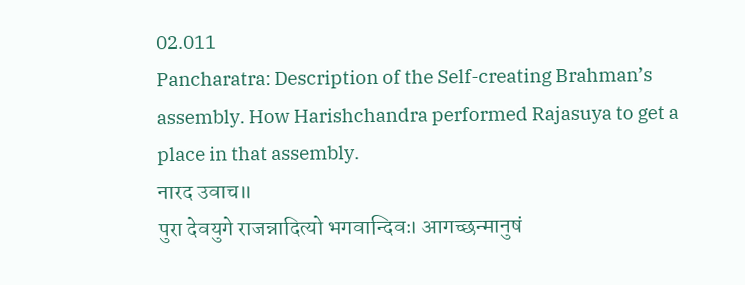02.011
Pancharatra: Description of the Self-creating Brahman’s assembly. How Harishchandra performed Rajasuya to get a place in that assembly.
नारद उवाच॥
पुरा देवयुगे राजन्नादित्यो भगवान्दिवः। आगच्छन्मानुषं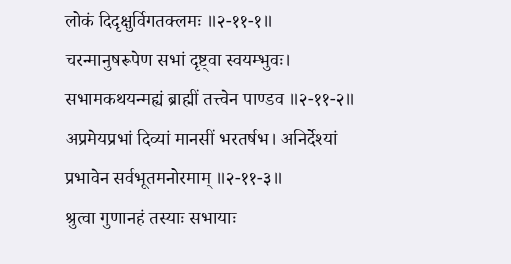लोकं दिदृक्षुर्विगतक्लमः ॥२-११-१॥
चरन्मानुषरूपेण सभां दृष्ट्वा स्वयम्भुवः। सभामकथयन्मह्यं ब्राह्मीं तत्त्वेन पाण्डव ॥२-११-२॥
अप्रमेयप्रभां दिव्यां मानसीं भरतर्षभ। अनिर्देश्यां प्रभावेन सर्वभूतमनोरमाम् ॥२-११-३॥
श्रुत्वा गुणानहं तस्याः सभायाः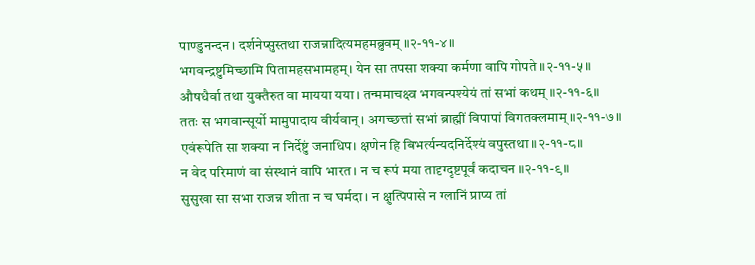पाण्डुनन्दन। दर्शनेप्सुस्तथा राजन्नादित्यमहमब्रुवम् ॥२-११-४॥
भगवन्द्रष्टुमिच्छामि पितामहसभामहम्। येन सा तपसा शक्या कर्मणा वापि गोपते ॥२-११-५॥
औषधैर्वा तथा युक्तैरुत वा मायया यया। तन्ममाचक्ष्व भगवन्पश्येयं तां सभां कथम् ॥२-११-६॥
ततः स भगवान्सूर्यो मामुपादाय वीर्यवान्। अगच्छत्तां सभां ब्राह्मीं विपापां विगतक्लमाम् ॥२-११-७॥
एवंरूपेति सा शक्या न निर्देष्टुं जनाधिप। क्षणेन हि बिभर्त्यन्यदनिर्देश्यं वपुस्तथा ॥२-११-८॥
न वेद परिमाणं वा संस्थानं वापि भारत। न च रूपं मया तादृग्दृष्टपूर्वं कदाचन ॥२-११-९॥
सुसुखा सा सभा राजन्न शीता न च घर्मदा। न क्षुत्पिपासे न ग्लानिं प्राप्य तां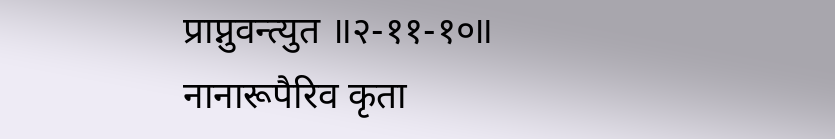प्राप्नुवन्त्युत ॥२-११-१०॥
नानारूपैरिव कृता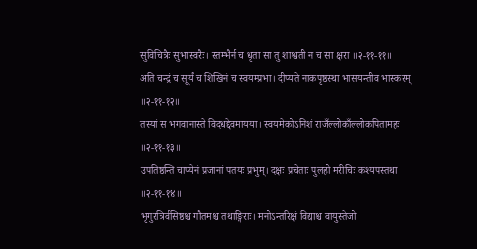सुविचित्रैः सुभास्वरैः। स्तम्भैर्न च धृता सा तु शाश्वती न च सा क्षरा ॥२-११-११॥
अति चन्द्रं च सूर्यं च शिखिनं च स्वयम्प्रभा। दीप्यते नाकपृष्ठस्था भासयन्तीव भास्करम् ॥२-११-१२॥
तस्यां स भगवानास्ते विदधद्देवमायया। स्वयमेकोऽनिशं राजँल्लोकाँल्लोकपितामहः ॥२-११-१३॥
उपतिष्ठन्ति चाप्येनं प्रजानां पतयः प्रभुम्। दक्षः प्रचेताः पुलहो मरीचिः कश्यपस्तथा ॥२-११-१४॥
भृगुरत्रिर्वसिष्ठश्च गौतमश्च तथाङ्गिराः। मनोऽन्तरिक्षं विद्याश्च वायुस्तेजो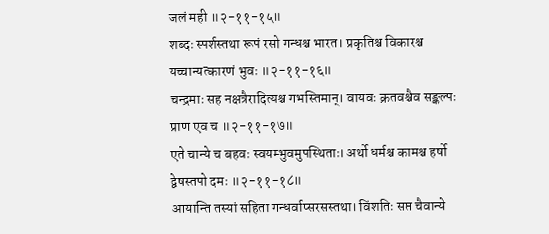जलं मही ॥२-११-१५॥
शब्दः स्पर्शस्तथा रूपं रसो गन्धश्च भारत। प्रकृतिश्च विकारश्च यच्चान्यत्कारणं भुवः ॥२-११-१६॥
चन्द्रमाः सह नक्षत्रैरादित्यश्च गभस्तिमान्। वायवः क्रतवश्चैव सङ्कल्पः प्राण एव च ॥२-११-१७॥
एते चान्ये च बहवः स्वयम्भुवमुपस्थिताः। अर्थो धर्मश्च कामश्च हर्षो द्वेषस्तपो दमः ॥२-११-१८॥
आयान्ति तस्यां सहिता गन्धर्वाप्सरसस्तथा। विंशतिः सप्त चैवान्ये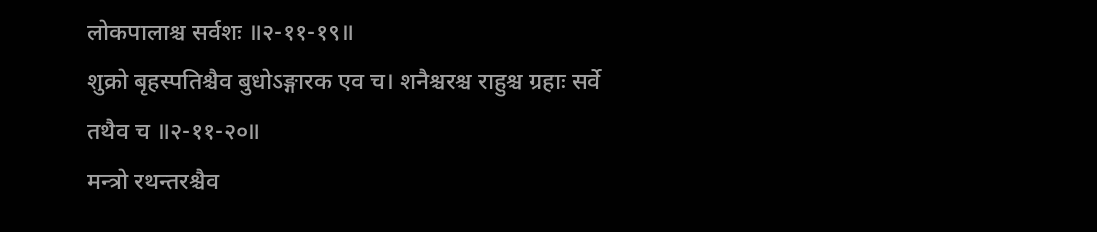लोकपालाश्च सर्वशः ॥२-११-१९॥
शुक्रो बृहस्पतिश्चैव बुधोऽङ्गारक एव च। शनैश्चरश्च राहुश्च ग्रहाः सर्वे तथैव च ॥२-११-२०॥
मन्त्रो रथन्तरश्चैव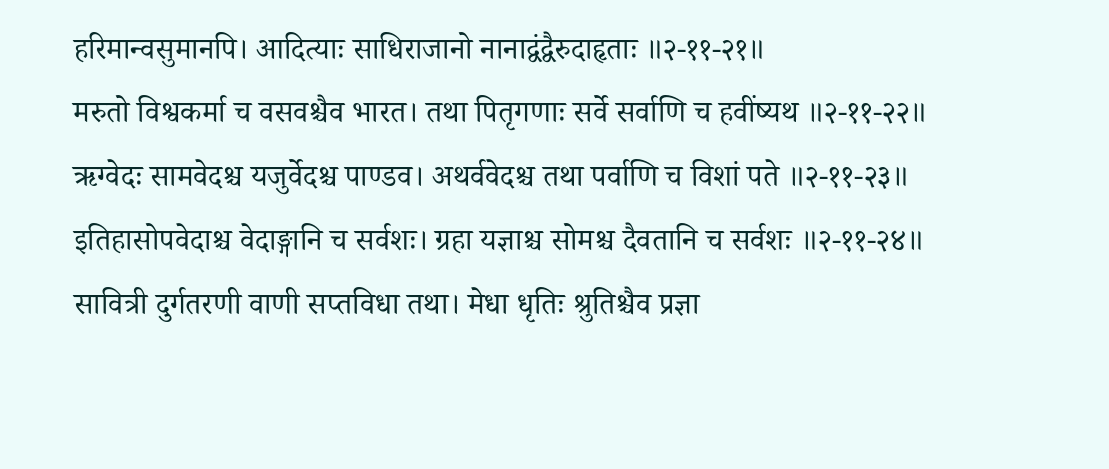हरिमान्वसुमानपि। आदित्याः साधिराजानो नानाद्वंद्वैरुदाहृताः ॥२-११-२१॥
मरुतो विश्वकर्मा च वसवश्चैव भारत। तथा पितृगणाः सर्वे सर्वाणि च हवींष्यथ ॥२-११-२२॥
ऋग्वेदः सामवेदश्च यजुर्वेदश्च पाण्डव। अथर्ववेदश्च तथा पर्वाणि च विशां पते ॥२-११-२३॥
इतिहासोपवेदाश्च वेदाङ्गानि च सर्वशः। ग्रहा यज्ञाश्च सोमश्च दैवतानि च सर्वशः ॥२-११-२४॥
सावित्री दुर्गतरणी वाणी सप्तविधा तथा। मेधा धृतिः श्रुतिश्चैव प्रज्ञा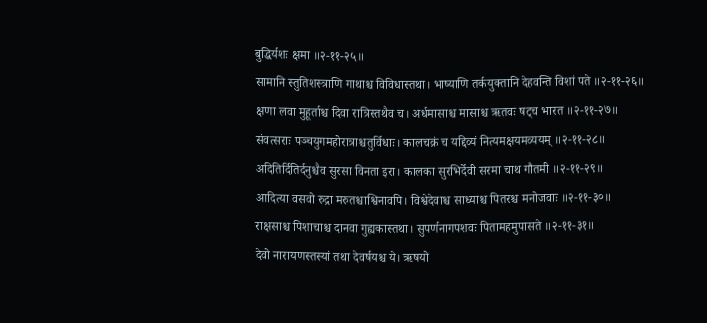बुद्धिर्यशः क्षमा ॥२-११-२५॥
सामानि स्तुतिशस्त्राणि गाथाश्च विविधास्तथा। भाष्याणि तर्कयुक्तानि देहवन्ति विशां पते ॥२-११-२६॥
क्षणा लवा मुहूर्ताश्च दिवा रात्रिस्तथैव च। अर्धमासाश्च मासाश्च ऋतवः षट्च भारत ॥२-११-२७॥
संवत्सराः पञ्चयुगमहोरात्राश्चतुर्विधाः। कालचक्रं च यद्दिव्यं नित्यमक्षयमव्ययम् ॥२-११-२८॥
अदितिर्दितिर्दनुश्चैव सुरसा विनता इरा। कालका सुरभिर्देवी सरमा चाथ गौतमी ॥२-११-२९॥
आदित्या वसवो रुद्रा मरुतश्चाश्विनावपि। विश्वेदेवाश्च साध्याश्च पितरश्च मनोजवाः ॥२-११-३०॥
राक्षसाश्च पिशाचाश्च दानवा गुह्यकास्तथा। सुपर्णनागपशवः पितामहमुपासते ॥२-११-३१॥
देवो नारायणस्तस्यां तथा देवर्षयश्च ये। ऋषयो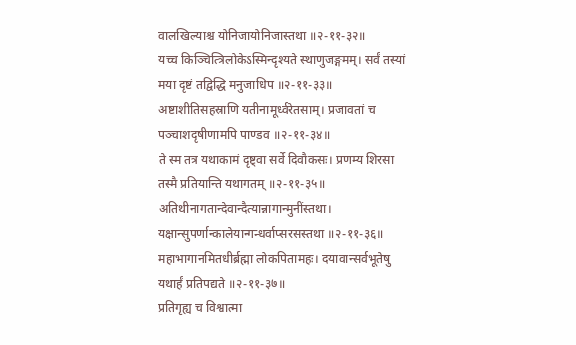वालखिल्याश्च योनिजायोनिजास्तथा ॥२-११-३२॥
यच्च किञ्चित्त्रिलोकेऽस्मिन्दृश्यते स्थाणुजङ्गमम्। सर्वं तस्यां मया दृष्टं तद्विद्धि मनुजाधिप ॥२-११-३३॥
अष्टाशीतिसहस्राणि यतीनामूर्ध्वरेतसाम्। प्रजावतां च पञ्चाशदृषीणामपि पाण्डव ॥२-११-३४॥
ते स्म तत्र यथाकामं दृष्ट्वा सर्वे दिवौकसः। प्रणम्य शिरसा तस्मै प्रतियान्ति यथागतम् ॥२-११-३५॥
अतिथीनागतान्देवान्दैत्यान्नागान्मुनींस्तथा। यक्षान्सुपर्णान्कालेयान्गन्धर्वाप्सरसस्तथा ॥२-११-३६॥
महाभागानमितधीर्ब्रह्मा लोकपितामहः। दयावान्सर्वभूतेषु यथार्हं प्रतिपद्यते ॥२-११-३७॥
प्रतिगृह्य च विश्वात्मा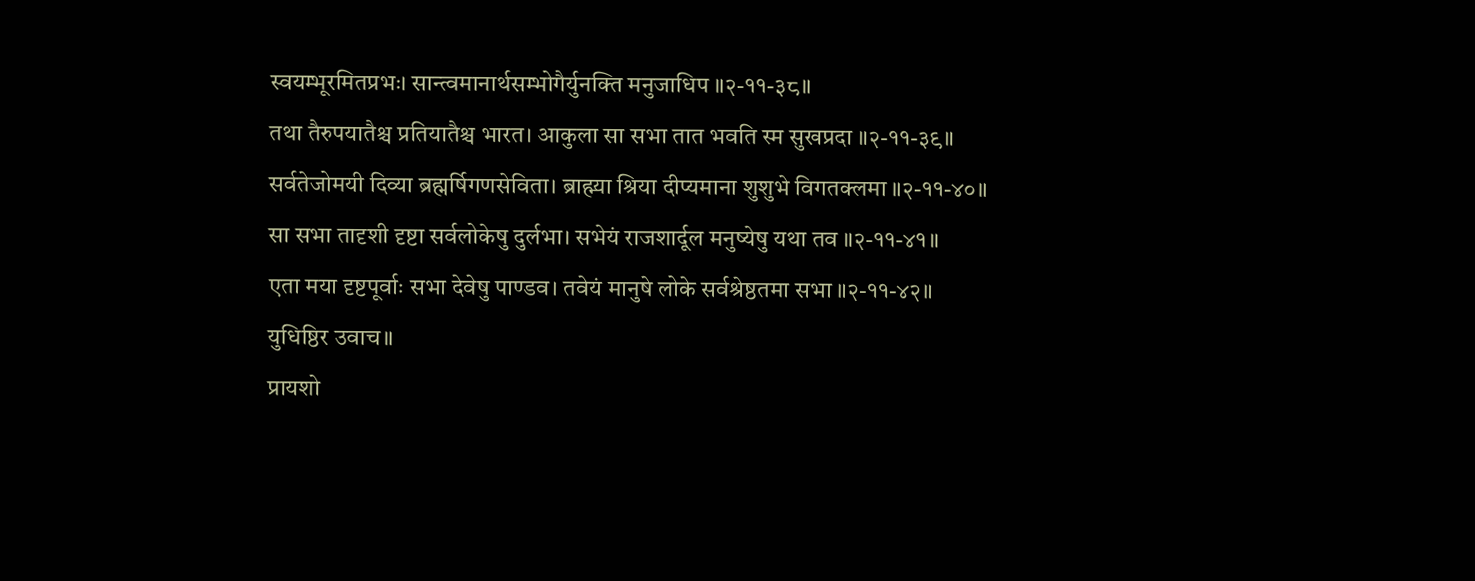स्वयम्भूरमितप्रभः। सान्त्वमानार्थसम्भोगैर्युनक्ति मनुजाधिप ॥२-११-३८॥
तथा तैरुपयातैश्च प्रतियातैश्च भारत। आकुला सा सभा तात भवति स्म सुखप्रदा ॥२-११-३९॥
सर्वतेजोमयी दिव्या ब्रह्मर्षिगणसेविता। ब्राह्म्या श्रिया दीप्यमाना शुशुभे विगतक्लमा ॥२-११-४०॥
सा सभा तादृशी दृष्टा सर्वलोकेषु दुर्लभा। सभेयं राजशार्दूल मनुष्येषु यथा तव ॥२-११-४१॥
एता मया दृष्टपूर्वाः सभा देवेषु पाण्डव। तवेयं मानुषे लोके सर्वश्रेष्ठतमा सभा ॥२-११-४२॥
युधिष्ठिर उवाच॥
प्रायशो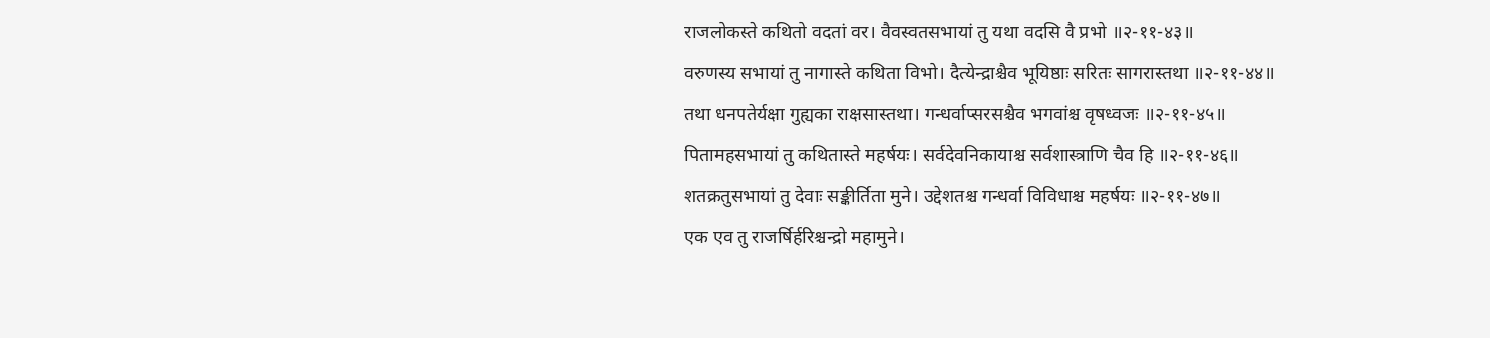राजलोकस्ते कथितो वदतां वर। वैवस्वतसभायां तु यथा वदसि वै प्रभो ॥२-११-४३॥
वरुणस्य सभायां तु नागास्ते कथिता विभो। दैत्येन्द्राश्चैव भूयिष्ठाः सरितः सागरास्तथा ॥२-११-४४॥
तथा धनपतेर्यक्षा गुह्यका राक्षसास्तथा। गन्धर्वाप्सरसश्चैव भगवांश्च वृषध्वजः ॥२-११-४५॥
पितामहसभायां तु कथितास्ते महर्षयः। सर्वदेवनिकायाश्च सर्वशास्त्राणि चैव हि ॥२-११-४६॥
शतक्रतुसभायां तु देवाः सङ्कीर्तिता मुने। उद्देशतश्च गन्धर्वा विविधाश्च महर्षयः ॥२-११-४७॥
एक एव तु राजर्षिर्हरिश्चन्द्रो महामुने।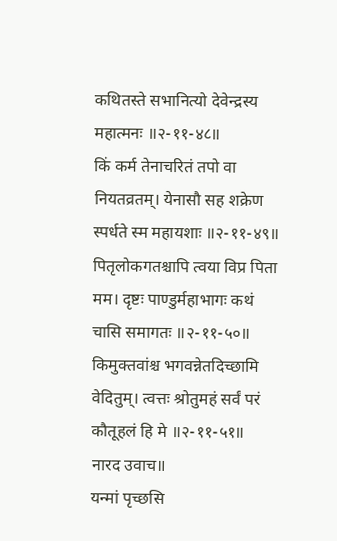कथितस्ते सभानित्यो देवेन्द्रस्य महात्मनः ॥२-११-४८॥
किं कर्म तेनाचरितं तपो वा नियतव्रतम्। येनासौ सह शक्रेण स्पर्धते स्म महायशाः ॥२-११-४९॥
पितृलोकगतश्चापि त्वया विप्र पिता मम। दृष्टः पाण्डुर्महाभागः कथं चासि समागतः ॥२-११-५०॥
किमुक्तवांश्च भगवन्नेतदिच्छामि वेदितुम्। त्वत्तः श्रोतुमहं सर्वं परं कौतूहलं हि मे ॥२-११-५१॥
नारद उवाच॥
यन्मां पृच्छसि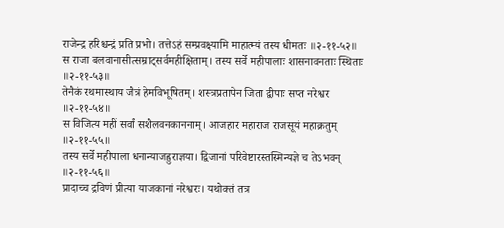राजेन्द्र हरिश्चन्द्रं प्रति प्रभो। तत्तेऽहं सम्प्रवक्ष्यामि माहात्म्यं तस्य धीमतः ॥२-११-५२॥
स राजा बलवानासीत्सम्राट्सर्वमहीक्षिताम्। तस्य सर्वे महीपालाः शासनावनताः स्थिताः ॥२-११-५३॥
तेनैकं रथमास्थाय जैत्रं हेमविभूषितम्। शस्त्रप्रतापेन जिता द्वीपाः सप्त नरेश्वर ॥२-११-५४॥
स विजित्य महीं सर्वां सशैलवनकाननाम्। आजहार महाराज राजसूयं महाक्रतुम् ॥२-११-५५॥
तस्य सर्वे महीपाला धनान्याजह्रुराज्ञया। द्विजानां परिवेष्टारस्तस्मिन्यज्ञे च तेऽभवन् ॥२-११-५६॥
प्रादाच्च द्रविणं प्रीत्या याजकानां नरेश्वरः। यथोक्तं तत्र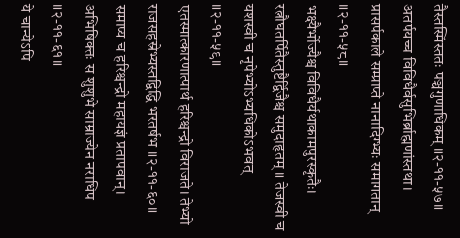तैस्तस्मिंस्ततः पञ्चगुणाधिकम् ॥२-११-५७॥
अतर्पयच्च विविधैर्वसुभिर्ब्राह्मणांस्तथा। प्रासर्पकाले सम्प्राप्ते नानादिग्भ्यः समागतान् ॥२-११-५८॥
भक्ष्यैर्भोज्यैश्च विविधैर्यथाकामपुरस्कृतैः। रत्नौघतर्पितैस्तुष्टैर्द्विजैश्च समुदाहृतम् ॥ तेजस्वी च यशस्वी च नृपेभ्योऽभ्यधिकोऽभवत् ॥२-११-५९॥
एतस्मात्कारणात्पार्थ हरिश्चन्द्रो विराजते। तेभ्यो राजसहस्रेभ्यस्तद्विद्धि भरतर्षभ ॥२-११-६०॥
समाप्य च हरिश्चन्द्रो महायज्ञं प्रतापवान्। अभिषिक्तः स शुशुभे साम्राज्येन नराधिप ॥२-११-६१॥
ये चान्येऽपि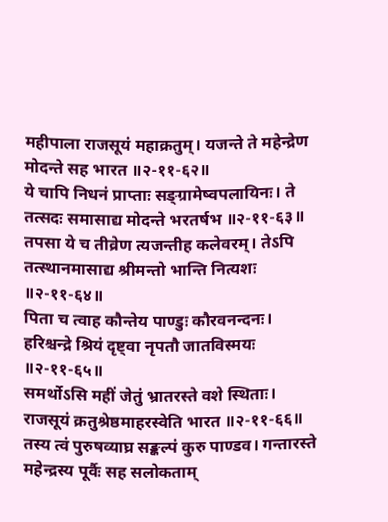महीपाला राजसूयं महाक्रतुम्। यजन्ते ते महेन्द्रेण मोदन्ते सह भारत ॥२-११-६२॥
ये चापि निधनं प्राप्ताः सङ्ग्रामेष्वपलायिनः। ते तत्सदः समासाद्य मोदन्ते भरतर्षभ ॥२-११-६३॥
तपसा ये च तीव्रेण त्यजन्तीह कलेवरम्। तेऽपि तत्स्थानमासाद्य श्रीमन्तो भान्ति नित्यशः ॥२-११-६४॥
पिता च त्वाह कौन्तेय पाण्डुः कौरवनन्दनः। हरिश्चन्द्रे श्रियं दृष्ट्वा नृपतौ जातविस्मयः ॥२-११-६५॥
समर्थोऽसि महीं जेतुं भ्रातरस्ते वशे स्थिताः। राजसूयं क्रतुश्रेष्ठमाहरस्वेति भारत ॥२-११-६६॥
तस्य त्वं पुरुषव्याघ्र सङ्कल्पं कुरु पाण्डव। गन्तारस्ते महेन्द्रस्य पूर्वैः सह सलोकताम्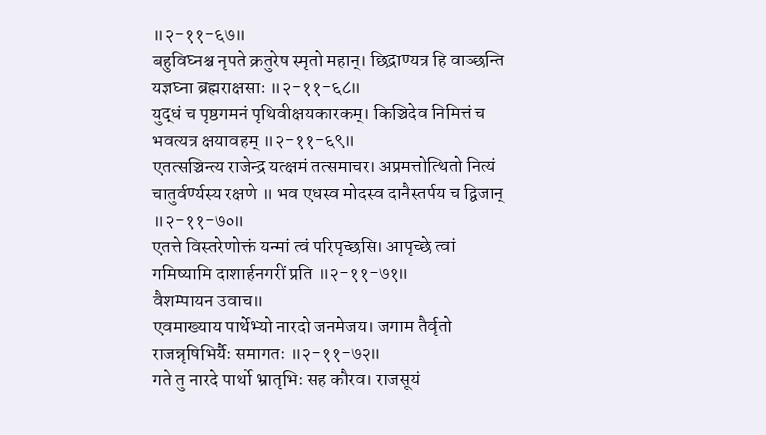॥२-११-६७॥
बहुविघ्नश्च नृपते क्रतुरेष स्मृतो महान्। छिद्राण्यत्र हि वाञ्छन्ति यज्ञघ्ना ब्रह्मराक्षसाः ॥२-११-६८॥
युद्धं च पृष्ठगमनं पृथिवीक्षयकारकम्। किञ्चिदेव निमित्तं च भवत्यत्र क्षयावहम् ॥२-११-६९॥
एतत्सञ्चिन्त्य राजेन्द्र यत्क्षमं तत्समाचर। अप्रमत्तोत्थितो नित्यं चातुर्वर्ण्यस्य रक्षणे ॥ भव एधस्व मोदस्व दानैस्तर्पय च द्विजान् ॥२-११-७०॥
एतत्ते विस्तरेणोक्तं यन्मां त्वं परिपृच्छसि। आपृच्छे त्वां गमिष्यामि दाशार्हनगरीं प्रति ॥२-११-७१॥
वैशम्पायन उवाच॥
एवमाख्याय पार्थेभ्यो नारदो जनमेजय। जगाम तैर्वृतो राजन्नृषिभिर्यैः समागतः ॥२-११-७२॥
गते तु नारदे पार्थो भ्रातृभिः सह कौरव। राजसूयं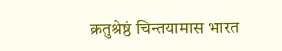क्रतुश्रेष्ठं चिन्तयामास भारत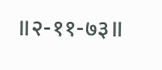॥२-११-७३॥